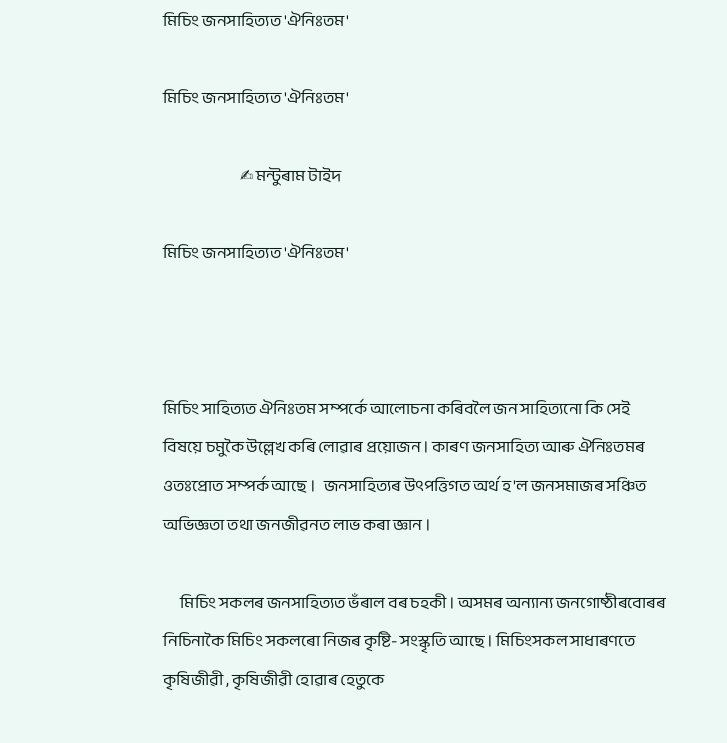মিচিং জনসাহিত্যত 'ঐনিঃতম'

মিচিং জনসাহিত্যত 'ঐনিঃতম'

                           ✍ মন্টুৰাম টাইদ

মিচিং জনসাহিত্যত 'ঐনিঃতম'



মিচিং সাহিত্যত ঐনিঃতম সম্পৰ্কে আলোচনা কৰিবলৈ জন সাহিত্যনো কি সেই বিষয়ে চমুকৈ উল্লেখ কৰি লোৱাৰ প্ৰয়োজন । কাৰণ জনসাহিত্য আৰু ঐনিঃতমৰ ওতঃপ্ৰোত সম্পৰ্ক আছে ।   জনসাহিত্যৰ উৎপত্তিগত অৰ্থ হ'ল জনসমাজৰ সঞ্চিত অভিজ্ঞতা তথা জনজীৱনত লাভ কৰা জ্ঞান ।

      মিচিং সকলৰ জনসাহিত্যত ভঁৰাল বৰ চহকী । অসমৰ অন্যান্য জনগোষ্ঠীৰবোৰৰ নিচিনাকৈ মিচিং সকলৰো নিজৰ কৃষ্টি- সংস্কৃতি আছে । মিচিংসকল সাধাৰণতে কৃষিজীৱী , কৃষিজীৱী হোৱাৰ হেতুকে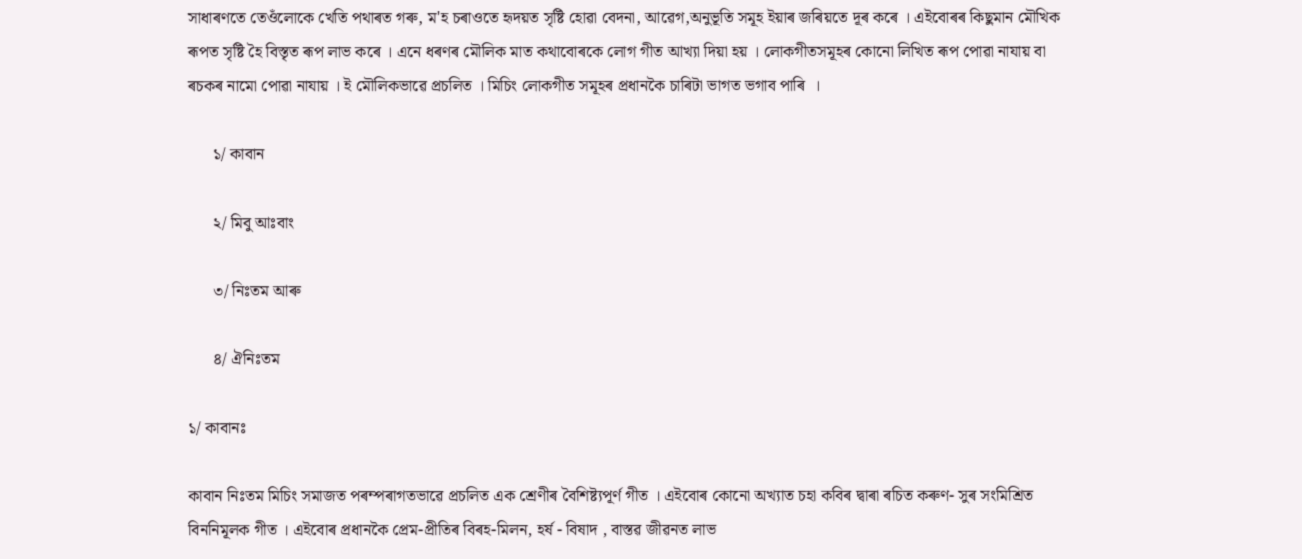সাধাৰণতে তেওঁলোকে খেতি পথাৰত গৰু, ম'হ চৰাওতে হৃদয়ত সৃষ্টি হোৱা বেদনা, আৱেগ,অনুভূতি সমূহ ইয়াৰ জৰিয়তে দূৰ কৰে । এইবোৰৰ কিছুমান মৌখিক ৰূপত সৃষ্টি হৈ বিস্তৃত ৰূপ লাভ কৰে । এনে ধৰণৰ মৌলিক মাত কথাবোৰকে লোগ গীত আখ্যা দিয়া হয় । লোকগীতসমূহৰ কোনো লিখিত ৰূপ পোৱা নাযায় বা ৰচকৰ নামো পোৱা নাযায় । ই মৌলিকভাৱে প্ৰচলিত । মিচিং লোকগীত সমূহৰ প্ৰধানকৈ চাৰিটা ভাগত ভগাব পাৰি  ।

      ১/ কাবান

      ২/ মিবু আঃবাং

      ৩/ নিঃতম আৰু

      ৪/ ঐনিঃতম

১/ কাবানঃ

কাবান নিঃতম মিচিং সমাজত পৰম্পৰাগতভাৱে প্ৰচলিত এক শ্ৰেণীৰ বৈশিষ্ট্যপূৰ্ণ গীত । এইবোৰ কোনো অখ্যাত চহা কবিৰ দ্বাৰা ৰচিত কৰুণ- সুৰ সংমিশ্ৰিত বিননিমূলক গীত । এইবোৰ প্ৰধানকৈ প্ৰেম-প্ৰীতিৰ বিৰহ-মিলন, হৰ্ষ - বিষাদ , বাস্তৱ জীৱনত লাভ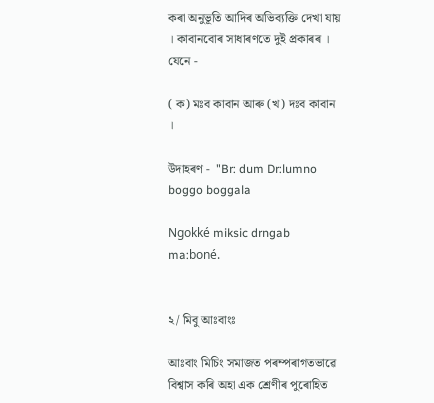কৰা অনুভূতি আদিৰ অভিব্যক্তি দেখা যায় । কাবানবোৰ সাধাৰণতে দুই প্ৰকাৰৰ । যেনে -

( ক) মঃব কাবান আৰু (খ) দঃব কাবান ।

উদাহৰণ -  "Br: dum Dr:lumno boggo boggala

Ngokké miksic drngab ma:boné.


২/ মিবু আঃবাংঃ

আঃবাং মিচিং সমাজত পৰম্পৰাগতভাৱে বিশ্বাস কৰি অহা এক শ্ৰেণীৰ পুৰোহিত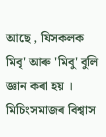আছে , যিসকলক মিবৃ' আৰু 'মিবু' বুলি জ্ঞান কৰা হয় । মিচিংসমাজৰ বিশ্বাস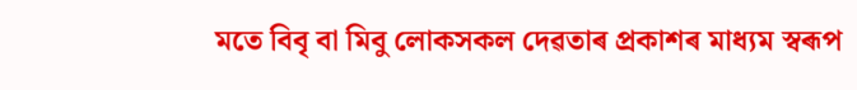মতে বিবৃ বা মিবু লোকসকল দেৱতাৰ প্ৰকাশৰ মাধ্যম স্বৰূপ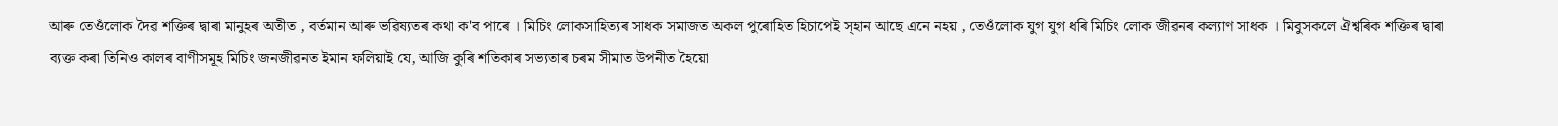আৰু তেওঁলোক দৈৱ শক্তিৰ দ্বাৰা মানুহৰ অতীত , বৰ্তমান আৰু ভৱিষ্যতৰ কথা ক'ব পাৰে । মিচিং লোকসাহিত্যৰ সাধক সমাজত অকল পুৰোহিত হিচাপেই স্হান আছে এনে নহয় , তেওঁলোক যুগ যুগ ধৰি মিচিং লোক জীৱনৰ কল্যাণ সাধক । মিবুসকলে ঐশ্বৰিক শক্তিৰ দ্বাৰা ব্যক্ত কৰা তিনিও কালৰ বাণীসমূহ মিচিং জনজীৱনত ইমান ফলিয়াই যে, আজি কুৰি শতিকাৰ সভ্যতাৰ চৰম সীমাত উপনীত হৈয়ো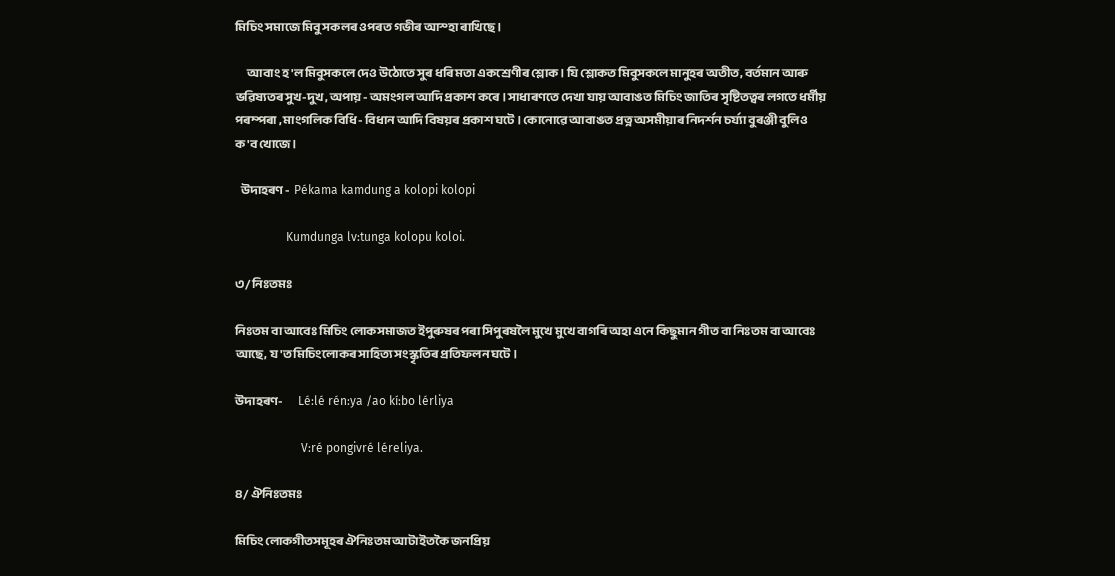মিচিং সমাজে মিবু সকলৰ ওপৰত গভীৰ আস্হা ৰাখিছে ।

      আবাং হ'ল মিবুসকলে দেও উঠোতে সুৰ ধৰি মতা একশ্ৰেণীৰ শ্লোক । যি শ্লোকত মিবুসকলে মানুহৰ অতীত, বৰ্তমান আৰু ভৱিষ্যতৰ সুখ-দুখ , অপায় - অমংগল আদি প্ৰকাশ কৰে । সাধাৰণতে দেখা যায় আবাঙত মিচিং জাতিৰ সৃষ্টিতত্বৰ লগতে ধৰ্মীয় পৰম্পৰা , মাংগলিক বিধি - বিধান আদি বিষয়ৰ প্ৰকাশ ঘটে । কোনোৱে আবাঙত প্ৰত্ন অসমীয়াৰ নিদৰ্শন চৰ্য্যা বুৰঞ্জী বুলিও ক'ব খোজে ।

   উদাহৰণ -  Pékama kamdung a kolopi kolopi

                 Kumdunga lv:tunga kolopu koloi.

৩/ নিঃতমঃ

নিঃতম বা আবেঃ মিচিং লোকসমাজত ইপুৰুষৰ পৰা সিপুৰষলৈ মুখে মুখে বাগৰি অহা এনে কিছুমান গীত বা নিঃতম বা আবেঃ আছে, য'ত মিচিংলোকৰ সাহিত্য সংস্কৃতিৰ প্ৰতিফলন ঘটে ।

উদাহৰণ-        Lé:lé rén:ya /ao kí:bo lérliya

                      V:ré pongivré léreliya.

৪/ ঐনিঃতমঃ

মিচিং লোকগীতসমূহৰ ঐনিঃতম আটাইতকৈ জনপ্ৰিয়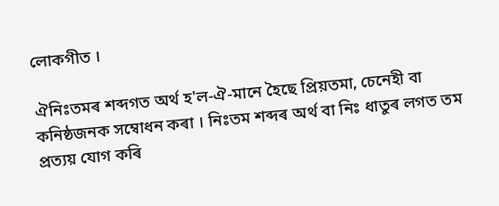লোকগীত ।

ঐনিঃতমৰ শব্দগত অৰ্থ হ'ল-ঐ-মানে হৈছে প্ৰিয়তমা, চেনেহী বা কনিষ্ঠজনক সম্বোধন কৰা । নিঃতম শব্দৰ অৰ্থ বা নিঃ ধাতুৰ লগত তম প্ৰত্যয় যোগ কৰি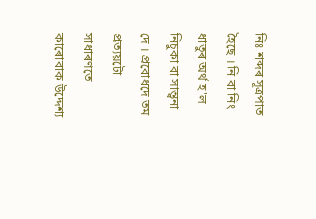নিঃ শব্দৰ সূত্ৰপাত হৈছে । নি বা নিং ধাতুৰ অৰ্থ হ'ল নিচুকা বা সান্ত্বনা দে । প্ৰবোধদে তম প্ৰত্যয়টো সাধাৰণতে কাৰোবাক উদ্দেশ্য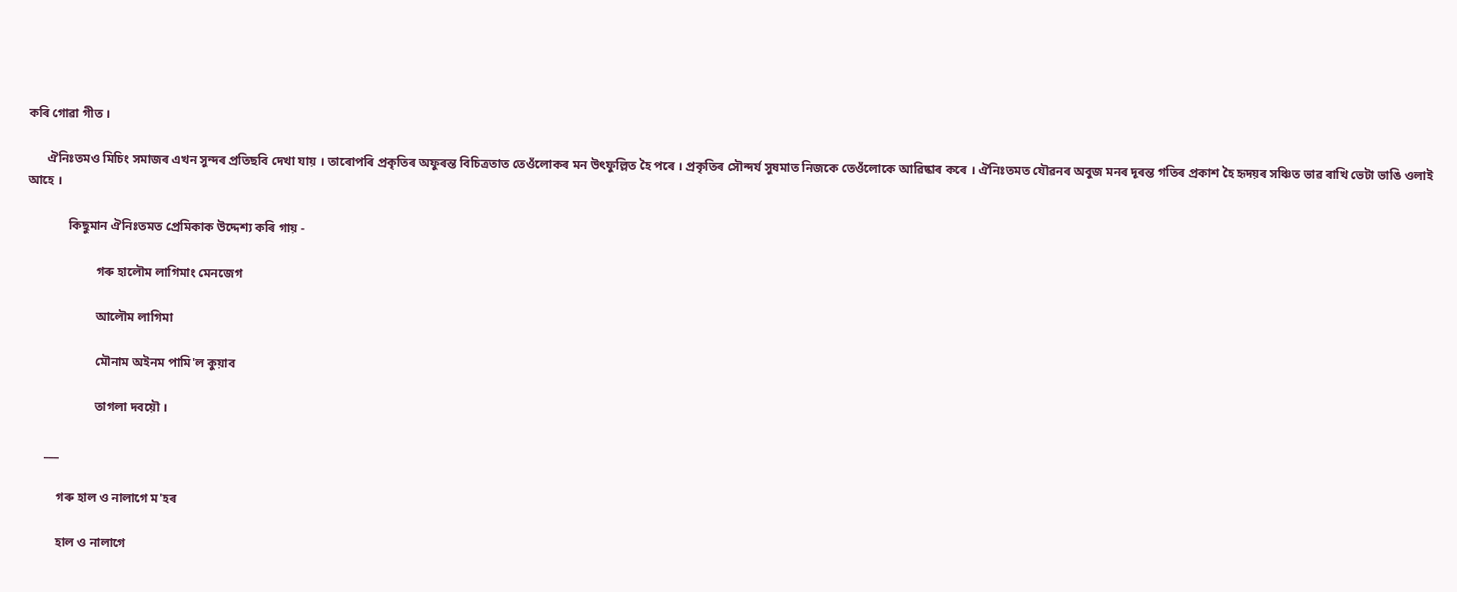কৰি গোৱা গীত ।

      ঐনিঃতমও মিচিং সমাজৰ এখন সুন্দৰ প্ৰতিছবি দেখা যায় । তাৰোপৰি প্ৰকৃতিৰ অফুৰন্ত বিচিত্ৰতাত তেওঁলোকৰ মন উৎফুল্লিত হৈ পৰে । প্ৰকৃতিৰ সৌন্দৰ্য সুষমাত নিজকে তেওঁলোকে আৱিষ্কাৰ কৰে । ঐনিঃতমত যৌৱনৰ অবুজ মনৰ দূৰন্ত গতিৰ প্ৰকাশ হৈ হৃদয়ৰ সঞ্চিত ভাৱ ৰাখি ভেটা ভাঙি ওলাই আহে ।

             কিছুমান ঐনিঃতমত প্ৰেমিকাক উদ্দেশ্য কৰি গায় -

                      গৰু হালৌম লাগিমাং মেনজেগ

                      আলৌম লাগিমা

                      মৌনাম অইনম পামি'ল কুয়াব

                      তাগলা দবয়ৌ ।

      ___

          গৰু হাল ও নালাগে ম'হৰ

          হাল ও নালাগে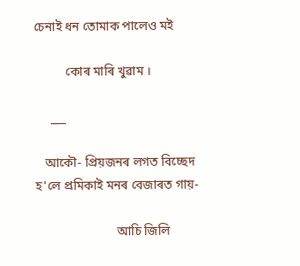চেনাই ধন তোমাক পালেও মই

          কোৰ মাৰি খুৱাম ।

     ___

   আকৌ- প্ৰিয়জনৰ লগত বিচ্ছেদ হ'লে প্ৰমিকাই মনৰ বেজাৰত গায়-

                          আচি জিলি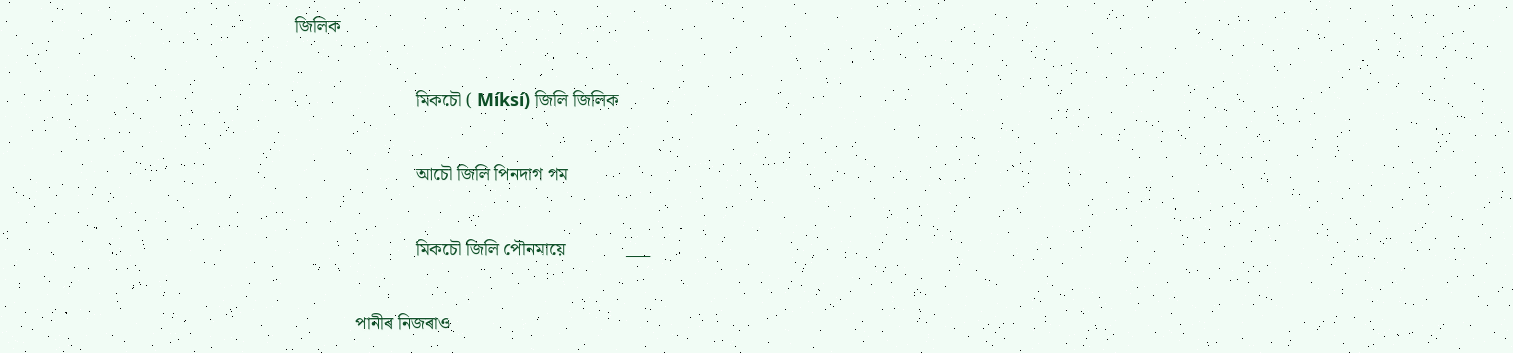জিলিক

                          মিকচৌ ( Míksí) জিলি জিলিক

                          আচৌ জিলি পিনদাগ গম

                          মিকচৌ জিলি পৌনমায়ে             ___

             পানীৰ নিজৰাও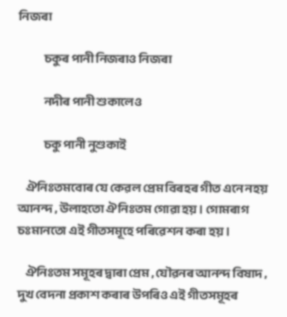নিজৰা

             চকুৰ পানী নিজৰাও নিজৰা

             নদীৰ পানী শুকালেও

             চকু পানী নুশুকাই

    ঐনিঃতমবোৰ যে কেৱল প্ৰেম বিৰহৰ গীত এনে নহয় আনন্দ , উলাহতো ঐনিঃতম গোৱা হয় । গোমৰাগ চঃমানতো এই গীতসমূহে পৰিৱেশন কৰা হয় ।

    ঐনিঃতম সমূহৰ দ্বাৰা প্ৰেম , যৌৱনৰ আনন্দ বিষাদ , দুখ বেদনা প্ৰকাশ কৰাৰ উপৰিও এই গীতসমূহৰ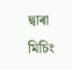দ্বাৰা মিচিং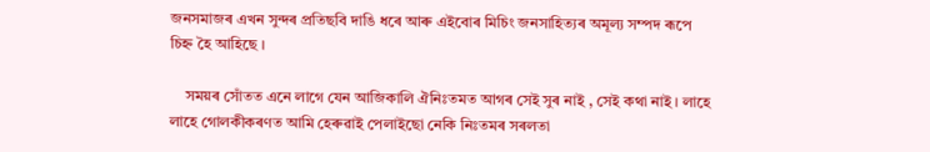জনসমাজৰ এখন সুন্দৰ প্ৰতিছবি দাঙি ধৰে আৰু এইবোৰ মিচিং জনসাহিত্যৰ অমূল্য সম্পদ ৰূপে চিহ্ন হৈ আহিছে ।

    সময়ৰ সোঁতত এনে লাগে যেন আজিকালি ঐনিঃতমত আগৰ সেই সুৰ নাই , সেই কথা নাই । লাহে লাহে গোলকীকৰণত আমি হেৰুৱাই পেলাইছো নেকি নিঃতমৰ সৰলতা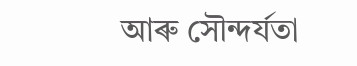আৰু সৌন্দৰ্যতা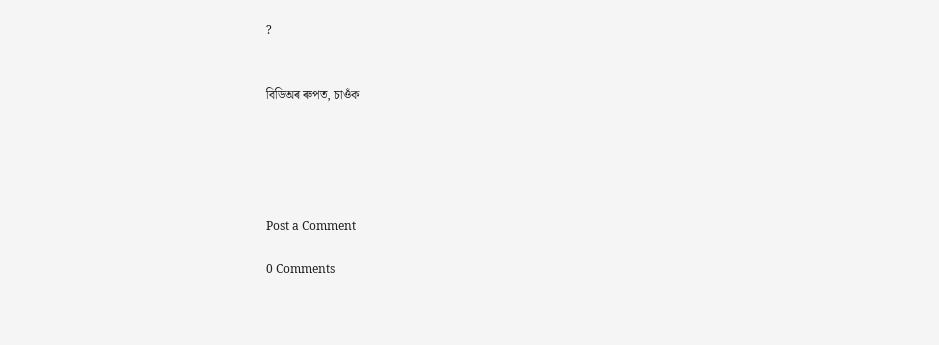?


বিডিঅৰ ৰুপত, চাওঁক





Post a Comment

0 Comments